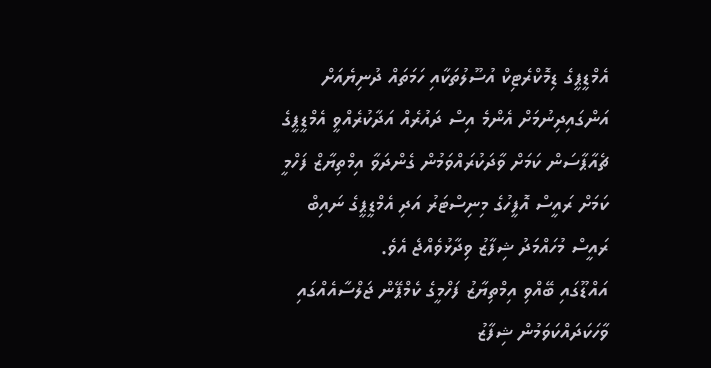އެމްޑީޕީގެ ޑިމޮކްރެޓިކް އުސޫލުތަކާއި ހަމަތައް ދުނިޔެއަށް އަންގައިދިނުމަށް އެންމެ އިސް ދައުރެއް އަދާކުރެއްވީ އެމްޑީޕީގެ ޗެއާޕާސަން ކަމަށް ވާދަކުރައްވަމުން ގެންދަވާ އިމްތިޔާޒް ފަހްމީ ކަމަށް ރައީސް އޮފީހުގެ މިނިސްޓަރު އަދި އެމްޑީޕީގެ ނައިބް ރައީސް މުހައްމަދު ޝިފާޒު ވިދާޅުވެއްޖެ އެވެ.
އައްޑޫގައި ބޭއްވި އިމްތިޔާޒު ފަހްމީގެ ކެމްޕޭން ޖަލްސާއެއްގައި ވާހަކަދައްކަވަމުން ޝިފާޒު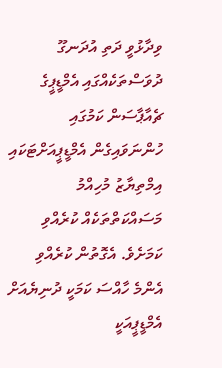ވިދާޅުވީ ދަތި އުދަނގޫ ދުވަސްތަކެއްގައި އެމްޑީޕީގެ ޗެއާޕާސަން ކަމުގައި ހުންނަވައިގެން އެމްޑީޕީއަށްޓަކައި އިމްތިޔާޒު މުހިއްމު މަސައްކަތްތަކެއް ކުރެއްވި ކަމަށެވެ. އެގޮތުން ކުރެއްވި އެންމެ ހާއްސަ ކަމަކީ ދުނިޔެއަށް އެމްޑީޕީއަކީ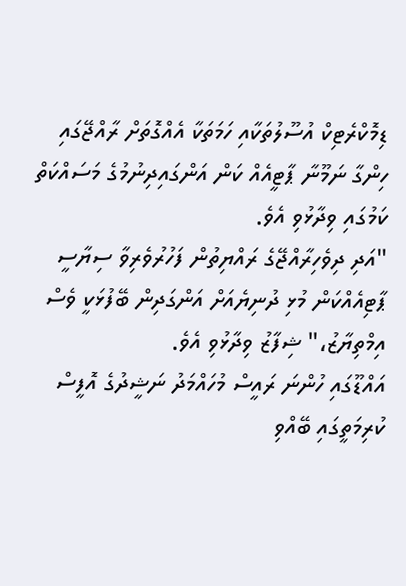ޑިމޮކްރެޓިކް އުސޫލުތަކާއި ހަމަތަކާ އެއްގޮތަށް ރާއްޖޭގައި ހިންގާ ނަމޫނާ ޕާޓީއެއް ކަން އަންގައިދިނުމުގެ މަސައްކަތް ކަމުގައި ވިދާޅުވި އެވެ.
"އަދި ދިވެހިރާއްޖޭގެ ރައްޔިތުން ފަހުރުވެރިވާ ސިޔާސީ ޕާޓިއެއްކަން މުޅި ދުނިޔެއަށް އަންގަދިން ބޭފުޅަކީ ވެސް އިމްތިޔާޒު،" ޝިފާޒު ވިދާޅުވި އެވެ.
އައްޑޫގައި ހުންނަ ރައީސް މުހައްމަދު ނަޝީދުގެ އޮފީސް ކުރިމަތީގައި ބޭއްވި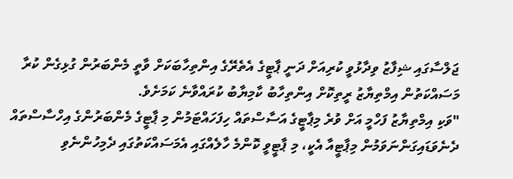ޖަލްސާގައި ޝިފާޒު ވިދާޅުވީ ކުރިއަށް ދަނީ ޕާޓީގެ އެތެރޭގެ އިންތިހާބަކަށް ވާތީ މެންބަރުން ގުޅިގެން ކުރާ މަސައްކަތުން އިމްތިޔާޒު ރީތިކޮށް އިންތިހާބު ކާމިޔާބު ކުރައްވާނެ ކަމަށެވެ.
"ވަކި އިމްތިޔާޒު ފަހްމީ އަށް ވުރެ މިޕާޓީގެ އަސާސްތައް ހިފަހައްޓަމުން މި ޕާޓީގެ މެންބަރުންގެ އިހްސާސްތައް ދެނެވަޑައިގަންނަވަމުން މިޕާޓީއާ އެކީ، މި ޕާޓީވީ ކޮންމެ ހާލެއްގައި އެމަސައްކަތުގައި ދެމިހުންނެވި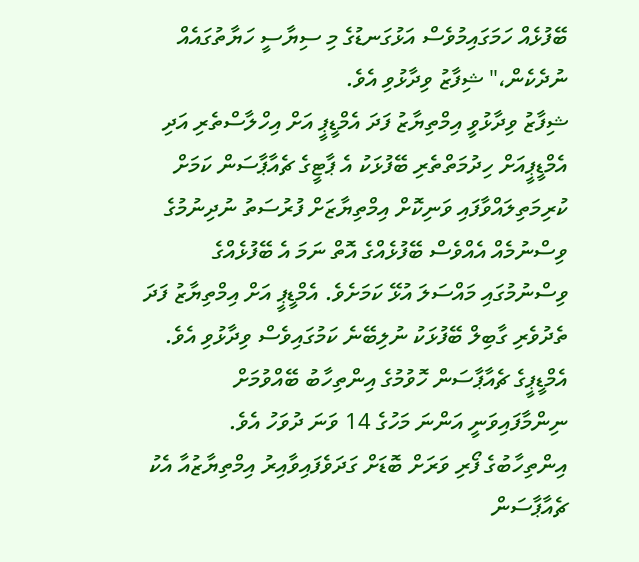ބޭފުޅެއް ހަމަގައިމުވެސް އަޅުގަނޑުގެ މި ސިޔާސީ ހަޔާތުގައެއް ނުދެކެން،" ޝިފާޒު ވިދާޅުވި އެވެ.
ޝިފާޒު ވިދާޅުވީ އިމްތިޔާޒު ފަދަ އެމްޑީޕީ އަށް އިހްލާސްތެރި އަދި އެމްޑީޕީއަށް ހިދުމަތްތެރި ބޭފުޅަކު އެ ޕާޓީގެ ޗެއާޕާސަން ކަމަށް ކުރިމަތިލައްވާފައި ވަނިކޮށް އިމްތިޔާޒަށް ފުރުސަތު ނުދިނުމުގެ ވިސްނުމެއް އެއްވެސް ބޭފުޅެއްގެ އޮތް ނަމަ އެ ބޭފުޅެއްގެ ވިސްނުމުގައި މައްސަލަ އުޅޭ ކަމަށެވެ. އެމްޑީޕީ އަށް އިމްތިޔާޒު ފަދަ ތެދުވެރި ގާބިލް ބޭފުޅަކު ނުލިބޭނެ ކަމުގައިވެސް ވިދާޅުވި އެވެ.
އެމްޑީޕީގެ ޗެއާޕާސަން ހޮވުމުގެ އިންތިހާބު ބޭއްވުމަށް ނިންމާފައިވަނީ އަންނަ މަހުގެ 14 ވަނަ ދުވަހު އެވެ.
އިންތިހާބުގެ ފޯރި ވަރަށް ބޮޑަށް ގަދަވެފައިވާއިރު އިމްތިޔާޒުއާ އެކު ޗެއާޕާސަން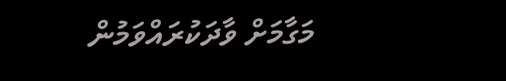މަގާމަށް ވާދަކުރައްވަމުން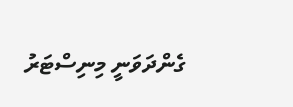ގެންދަވަނީ މިނިސްޓަރު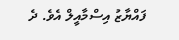ފައްޔާޒު އިސްމާއީލް އެވެ. ދެ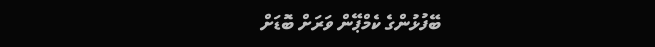ބޭފުޅުންގެ ކެމްޕޭން ވަރަށް ބޮޑަށް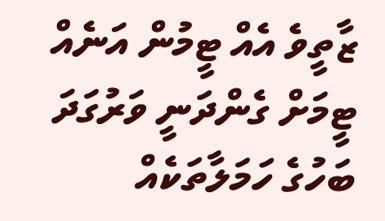ޒާތީވެ އެއް ޓީމުން އަނެއް ޓީމަށް ގެންދަނީ ވަރުގަދަ ބަހުގެ ހަމަލާތަކެއް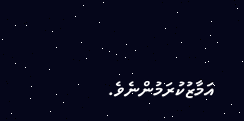އަމާޒުކުރަމުންނެވެ.